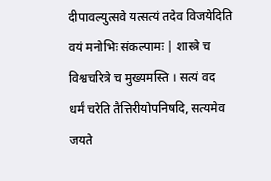दीपावल्युत्सवे यत्सत्यं तदेव विजयेदिति वयं मनोभिः संकल्पामः | शास्त्रे च विश्वचरित्रे च मुख्यमस्ति । सत्यं वद धर्मं चरेति तैत्तिरीयोपनिषदि, सत्यमेव जयते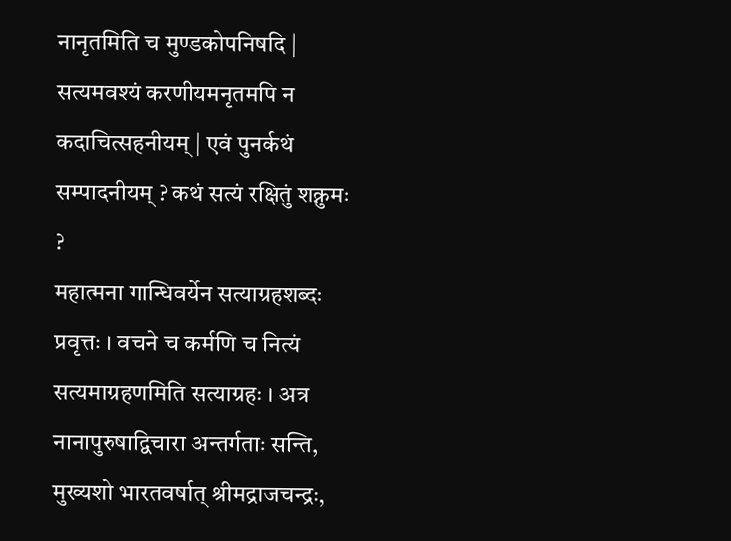नानृतमिति च मुण्डकोपनिषदि | सत्यमवश्यं करणीयमनृतमपि न कदाचित्सहनीयम् | एवं पुनर्कथं सम्पादनीयम् ? कथं सत्यं रक्षितुं शक्नुमः ?
महात्मना गान्धिवर्येन सत्याग्रहशब्दः प्रवृत्तः । वचने च कर्मणि च नित्यं सत्यमाग्रहणमिति सत्याग्रहः । अत्र नानापुरुषाद्विचारा अन्तर्गताः सन्ति, मुख्यशो भारतवर्षात् श्रीमद्राजचन्द्रः,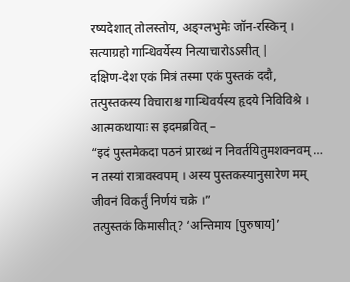रष्यदेशात् तोलस्तोय, अङ्ग्लभुमेः जॉन-रस्किन् । सत्याग्रहो गान्धिवर्येस्य नित्याचारोऽऽसीत् |
दक्षिण-देश एकं मित्रं तस्मा एकं पुस्तकं ददौ, तत्पुस्तकस्य विचाराश्च गान्धिवर्यस्य हृदये निविविश्रे । आत्मकथायाः स इदमब्रवित् –
“इदं पुस्तमेकदा पठनं प्रारब्धं न निवर्तयितुमशक्नवम् … न तस्यां रात्रावस्वपम् । अस्य पुस्तकस्यानुसारेण मम् जीवनं विकर्तुं निर्णयं चक्रे ।”
तत्पुस्तकं किमासीत्? ‘अन्तिमाय [पुरुषाय]’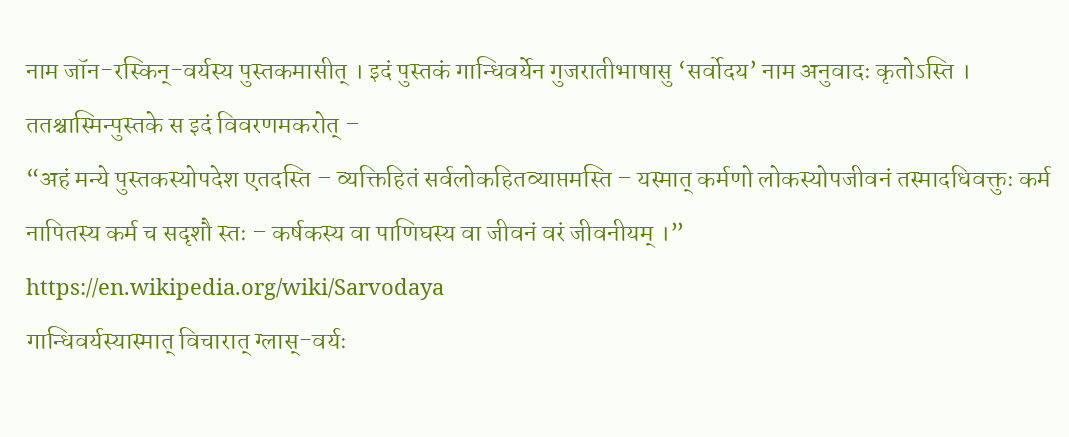नाम जॉन-रस्किन्-वर्यस्य पुस्तकमासीत् । इदं पुस्तकं गान्धिवर्येन गुजरातीभाषासु ‘सर्वोदय’ नाम अनुवादः कृतोऽस्ति । ततश्चास्मिन्पुस्तके स इदं विवरणमकरोत् –
“अहं मन्ये पुस्तकस्योपदेश एतदस्ति – व्यक्तिहितं सर्वलोकहितव्याप्तमस्ति – यस्मात् कर्मणो लोकस्योपजीवनं तस्मादधिवक्तुः कर्म नापितस्य कर्म च सदृशौ स्तः – कर्षकस्य वा पाणिघस्य वा जीवनं वरं जीवनीयम् ।”
https://en.wikipedia.org/wiki/Sarvodaya
गान्धिवर्यस्यास्मात् विचारात् ग्लास्-वर्यः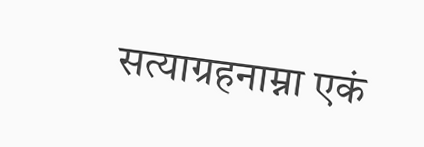सत्याग्रहनाम्ना एकं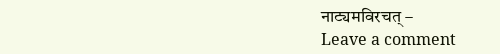नाट्यमविरचत् –
Leave a comment